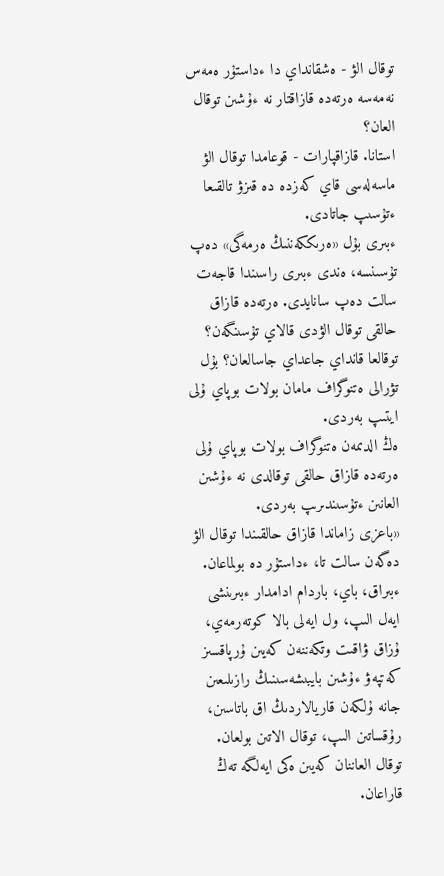توقال الۋ - ەشقانداي دا ءداستۇر ەمەس نەمەسە ەرتەدە قازاقتار نە ءۇشىن توقال العان؟
استانا. قازاقپارات - قوعامدا توقال الۋ ماسەلەسى قاي كەزدە دە قىزۋ تالقىعا ءتۇسىپ جاتادى.
ءبىرى بۇل «ەرىككەننىڭ ەرمەگى» دەپ تۇسىنسە، ەندى ءبىرى راسىندا قاجەت سالت دەپ سانايدى. ەرتەدە قازاق حالقى توقال الۋدى قالاي تۇسىنگەن؟ توقالعا قانداي جاعداي جاسالعان؟ بۇل تۋرالى ەتنوگراف مامان بولات بوپاي ۇلى ايتىپ بەردى.
ەڭ الدىمەن ەتنوگراف بولات بوپاي ۇلى ەرتەدە قازاق حالقى توقالدى نە ءۇشىن العانىن ءتۇسىندىرىپ بەردى.
«باعزى زاماندا قازاق حالقىندا توقال الۋ دەگەن سالت تا، ءداستۇر دە بولماعان. ءبىراق، باي، باردام ادامدار ءبىرىنشى ايەل الىپ، ول ايەلى بالا كوتەرمەي، ۇزاق ۋاقىت وتكەننەن كەيىن ۇرپاقسىز كەتپەۋ ءۇشىن بايبىشەسىنىڭ رازىلىعىن جانە ۇلكەن قاريالاردىڭ اق باتاسىن، رۇقساتىن الىپ، توقال الاتىن بولعان. توقال العاننان كەيىن ەكى ايەلگە تەڭ قاراعان.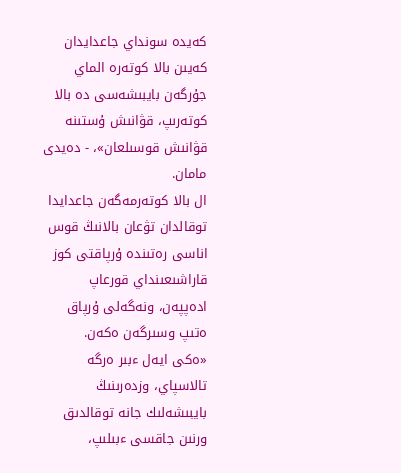كەيدە سونداي جاعدايدان كەيىن بالا كوتەرە الماي جۇرگەن بايبىشەسى دە بالا كوتەرىپ، قۋانىش ۇستىنە قۋانىش قوسىلعان»، - دەيدى مامان.
ال بالا كوتەرمەگەن جاعدايدا توقالدان تۋعان بالانىڭ قوس اناسى رەتىندە ۇرپاقتى كوز قاراشىعىنداي قورعاپ ادەپپەن، ونەگەلى ۇرپاق ەتىپ وسىرگەن ەكەن.
«ەكى ايەل ءبىر ەرگە تالاسپاي، وزدەرىنىڭ بايبىشەلىك جانە توقالدىق ورنىن جاقسى ءبىلىپ،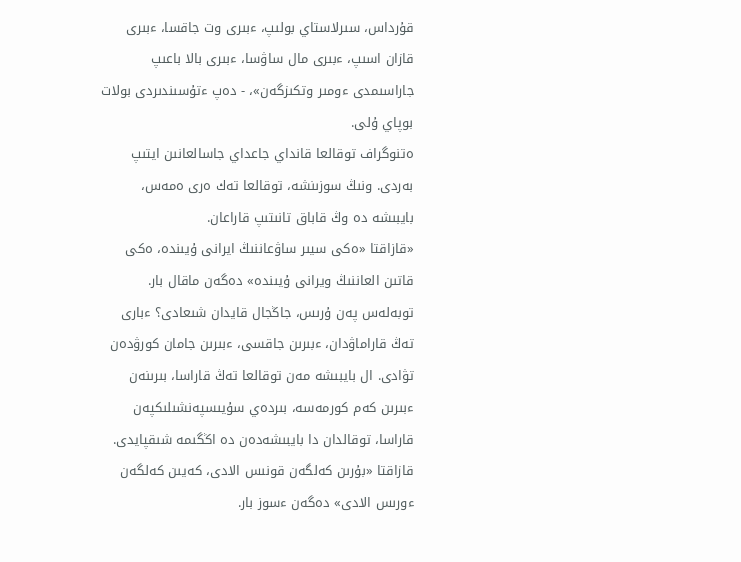قۇرداس، سىرلاستاي بولىپ، ءبىرى وت جاقسا، ءبىرى قازان اسىپ، ءبىرى مال ساۋسا، ءبىرى بالا باعىپ جاراسىمدى ءومىر وتكىزگەن»، - دەپ ءتۇسىندىردى بولات بوپاي ۇلى.
ەتنوگراف توقالعا قانداي جاعداي جاسالعانىن ايتىپ بەردى. ونىڭ سوزىنشە، توقالعا تەك ەرى ەمەس، بايبىشە دە وڭ قاباق تانىتىپ قاراعان.
«قازاقتا «ەكى سيىر ساۋعاننىڭ ايرانى ۇيىندە، ەكى قاتىن العاننىڭ ويرانى ۇيىندە» دەگەن ماقال بار. توبەلەس پەن ۇرىس، جاڭجال قايدان شىعادى؟ ءبارى تەڭ قاراماۋدان، ءبىرىن جاقسى، ءبىرىن جامان كورۋدەن تۋادى. ال بايبىشە مەن توقالعا تەڭ قاراسا، بىرىنەن ءبىرىن كەم كورمەسە، بىردەي سۇيىسپەنشىلىكپەن قاراسا، توقالدان دا بايبىشەدەن دە اڭگىمە شىقپايدى. قازاقتا «بۇرىن كەلگەن قونىس الادى، كەيىن كەلگەن ءورىس الادى» دەگەن ءسوز بار.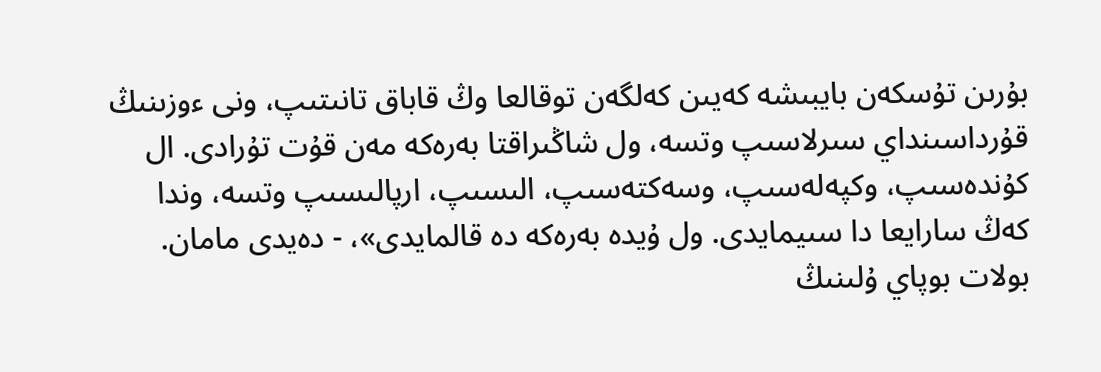بۇرىن تۇسكەن بايبىشە كەيىن كەلگەن توقالعا وڭ قاباق تانىتىپ، ونى ءوزىنىڭ قۇرداسىنداي سىرلاسىپ وتسە، ول شاڭىراقتا بەرەكە مەن قۇت تۇرادى. ال كۇندەسىپ، وكپەلەسىپ، وسەكتەسىپ، الىسىپ، ارپالىسىپ وتسە، وندا كەڭ سارايعا دا سىيمايدى. ول ۇيدە بەرەكە دە قالمايدى»، - دەيدى مامان.
بولات بوپاي ۇلىنىڭ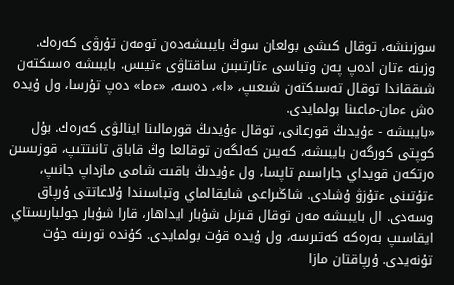سوزىنشە، توقال كىشى بولعان سوڭ بايبىشەدەن تومەن تۇرۋى كەرەك. وزىنە ءتان ادەپ پەن وتباسى ءتارتىبىن ساقتاۋى ءتيىس. بايبىشە ەسىكتەن شىققاندا توقال تەسىكتەن شىعىپ، «ا»، دەسە، «ءما» دەپ تۇرسا، ول ۇيدە ەش ءمان-ماعىنا بولمايدى.
«بايبىشە - ءۇيدىڭ قورعانى، توقال ءۇيدىڭ قورمالىنا اينالۋى كەرەك. بۇل كوپتى كورگەن بايبىشە، كەيىن كەلگەن توقالعا وڭ قاباق تانىتتىپ، قوزىسىن ەرتكەن قويداي جاراسىم تاپسا، ول ءۇيدىڭ باقىت شامى مازداپ جانىپ، ءتۇتىنى ءتۇزۋ ۇشادى. شاڭىراعى شايقالماي وتباسىندا ۇلاعاتتى ۇرپاق وسەدى. ال بايبىشە مەن توقال قىزىل شۇبار ايداھار، قارا شۇبار جولبارىستاي ايقاسىپ بەرەكە كەتىرسە، ول ۇيدە قۇت بولمايدى. كۇندە تورىنە جۇت تۇنەيدى. ۇرپاقتان مازا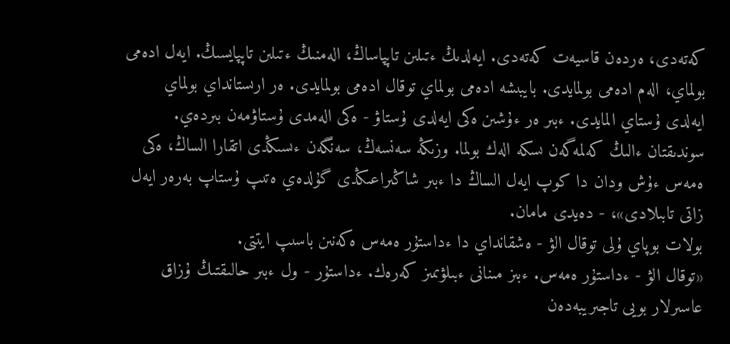كەتەدى، ەردەن قاسيەت كەتەدى. ايەلدىڭ ءتىلىن تاپپاساڭ، الەمنىڭ ءتىلىن تاپپايسىڭ. ايەل ادەمى بولماي، الەم ادەمى بولمايدى. بايبىشە ادەمى بولماي توقال ادەمى بولمايدى. ەر ارىستانداي بولماي ايەلدى ۇستاي المايدى. ءبىر ەر ءۇشىن ەكى ايەلدى ۇستاۋ - ەكى الەمدى ۇستاۋمەن بىردەي. سوندىقتان ءالىڭ كەلمەگەن ىسكە الەك بولما. وزىڭە سەنسەڭ، سەنگەن ءىسىڭدى اتقارا الساڭ، ەكى ەمەس ءۇش ودان دا كوپ ايەل الساڭ دا ءبىر شاڭىراعىڭدى گۇلدەي ەتىپ ۇستاپ بەرەر ايەل زاتى تابىلادى»، - دەيدى مامان.
بولات بوپاي ۇلى توقال الۋ - ەشقانداي دا ءداستۇر ەمەس ەكەنىن باسىپ ايتتى.
«توقال الۋ - ءداستۇر ەمەس. ءبىز مىنانى ءبىلۋىمىز كەرەك. ءداستۇر - ول ءبىر حالىقتىڭ ۇزاق عاسىرلار بويى تاجىريبەدەن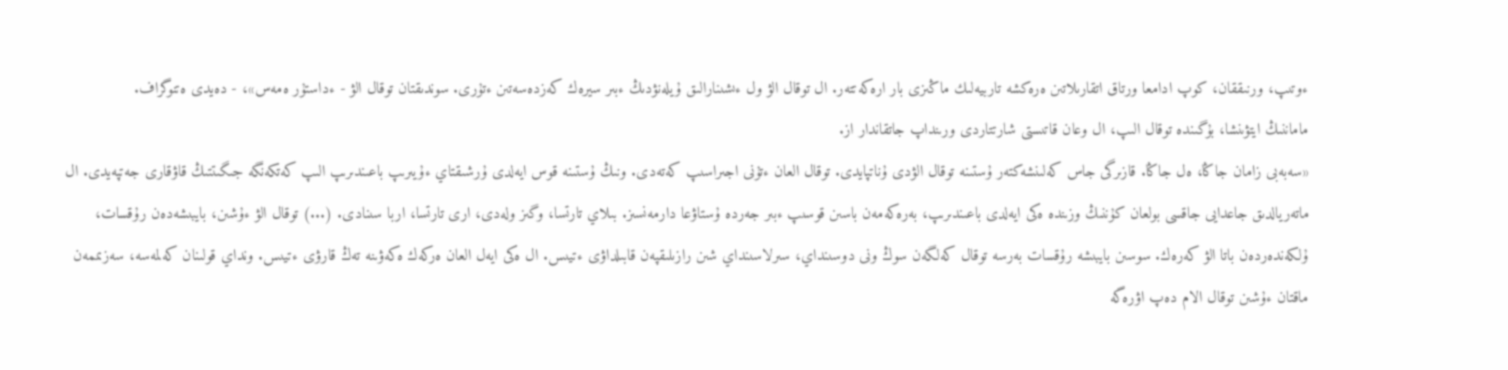ءوتىپ، ورنىققان، كوپ ادامعا ورتاق اتقارىلاتىن ەرەكشە تاربيەلىك ماڭىزى بار ارەكەتتەر. ال توقال الۋ ول ءىشىنارالىق ۇيلەنۋدىڭ ءبىر سيرەك كەزدەسەتىن ءتۇرى. سوندىقتان توقال الۋ - ءداستۇر ەمەس»، - دەيدى ەتنوگراف.
ماماننىڭ ايتۋىنشا، بۇگىندە توقال الىپ، ال وعان قاتىستى شارتتاردى ورىنداپ جاتقاندار از.
«سەبەبى زامان جاڭا، ەل جاڭا. قازىرگى جاس كەلىنشەكتەر ۇستىنە توقال الۋدى ۇناتپايدى. توقال العان ءتۇنى اجىراسىپ كەتەدى. ونىڭ ۇستىنە قوس ايەلدى ۇرشىقتاي ءۇيىرىپ باعىندىرىپ الىپ كەتكەنگە جىگىتتىڭ قاۋقارى جەتپەيدى. ال ماتەريالدىق جاعدايى جاقسى بولعان كۇننىڭ وزىندە ەكى ايەلدى باعىندىرىپ، بەرەكەمەن باسىن قوسىپ ءبىر جەردە ۇستاۋعا دارمەنسىز. بىلاي تارتسا، وگىز ولەدى، ارى تارتسا، اربا سىنادى. (...) توقال الۋ ءۇشىن، بايبىشەدەن رۇقسات، ۇلكەندەردەن باتا الۋ كەرەك. سوسىن بايبىشە رۇقسات بەرسە توقال كەلگەن سوڭ ونى دوسىنداي، سىرلاسىنداي شىن رازىلىقپەن قابىلداۋى ءتيىس. ال ەكى ايەل العان ەركەك ەكەۋىنە تەڭ قارۋى ءتيىس. ونداي قولىنان كەلمەسە، سەزىممەن ماقتان ءۇشىن توقال الام دەپ اۋرەگە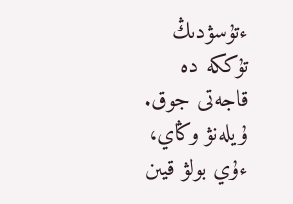ءتۇسۋدىڭ تۇككە دە قاجەتى جوق. ۇيلەنۋ وڭاي، ءۇي بولۋ قيىن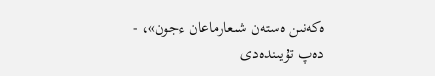ەكەنىن ەستەن شىعارماعان ءجون»، - دەپ تۇيىندەدى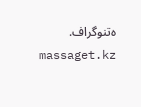ەتنوگراف.
massaget.kz